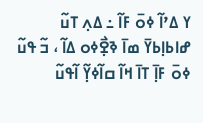ߌ ߡߴߊ߬ ߦߋ߫ ߓߊ߬ ߸ ߡߍ߲ ߠߎ߬ ߝߊߕߊ߲ߕߌ߫ ߘߊ߫ ߢߐ߲߯ߦߋ ߡߊ߬ ، ߏ߬ ߟߎ߬ ߦߋ߫ ߓߊ߲߫ ߠߊ߫ ߞߊ߬ ߛߊ߬ߦߌ߲߬ ߊ߬ߟߎ߬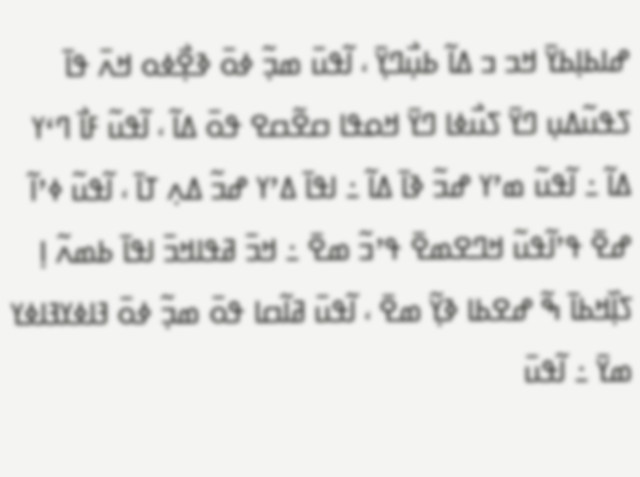ߝߊߕߊ߲ߕߌ߫ ߞߏ ߏ ߡߊ߬ ߕߎ߲߯ߣߌ߲߫ ، ߊ߬ߟߎ߫ ߘߏ߲߬ ߦߋ߫ ߢߐ߲߯ߦߋ ߞߍ߫ ߟߊ߫ ߖߟߎ߬ߡߎ߲ ߣߌ߫ ߖߎ߯ߦߊ ߣߌ߫ ߞߋߟߊ ߛߐ߬ߛߐ ߟߋ߫ ߡߊ߬ ، ߊ߬ߟߎ߬ ߓߊ߯ ߣߵߌ ߡߊ߬ ߸ ߊ߬ߟߎ߬ ߘߴߌ ߝߏ߬ ߢߊ߫ ߡߊ߬ ߸ ߊߟߊ߫ ߡߴߌ ߝߏ߬ ߡߍ߲ ߠߊ߫ ، ߊ߬ߟߎ߬ ߦߴߊ߬ ߝߐ߫ ߟߴߊ߬ߟߎ߬ ߞߣߐߘߐ߫ ߟߴߏ߬ ߘߐ߫ ߸ ߞߏ߫ ߥߟߊߞߏ߫ ߊߟߊ߫ ߕߘߍ߬ ߊ߲ ߖߊ߲߰ߞߕߊ߫ ߒ߬ ߝߐߕߊ ߢߌ߲߬ ߘߐ߫ ، ߊ߬ߟߎ߫ ߥߊ߬ߛߊ ߟߋ߫ ߘߏ߲߬ ߦߋ߫ ߔߊߦߌߔߊߦߌ ߘߌ߫ ߸ ߊ߬ߟߎ߫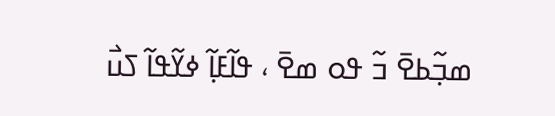ߘߏ߲߬ߕߐ߫ ߏ߬ ߟߋ ߘߐ߫ ، ߟߊ߬ߓߊ߲߬ ߦߌ߬ߟߊ߬ ߖߎ߯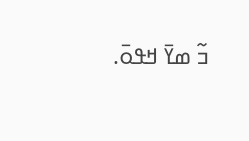ߏ߬ ߘߌ߫ ߞߟߋ߫.